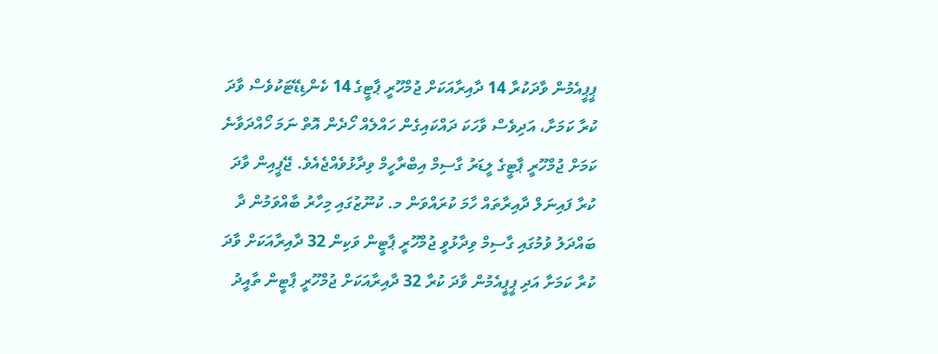ޕީޕީއެމުން ވާދަކުރާ 14 ދާއިރާއަކަށް ޖުމްހޫރީ ޕާޓީގެ 14 ކެންޑިޑޭޓަކުވެސް ވާދަ ކުރާ ކަމަށާ، އަދިވެސް ވާހަކަ ދައްކައިގެން ހައްލެއް ހޯދެން އޮތް ނަމަ ހޯއްދަވާނެ ކަމަށް ޖުމްހޫރީ ޕާޓީގެ ލީޑަރު ގާސިމް އިބްރާހީމް ވިދާޅުވެއްޖެއެވެ. ޖޭޕީއިން ވާދަ ކުރާ ފައިނަލް ދާއިރާތައް ހާމަ ކުރައްވަން މ. ކުނޫޒުގައި މިހާރު ބާއްވަމުން ދާ ބައްދަލު ވުމުގައި ގާސިމް ވިދާޅުވީ ޖުމްހޫރީ ޕާޓީން ވަކިން 32 ދާއިރާއަކަށް ވާދަ ކުރާ ކަމަށާ އަދި ޕީޕީއެމުން ވާދަ ކުރާ 32 ދާއިރާއަކަށް ޖުމްހޫރީ ޕާޓީން ތާއީދު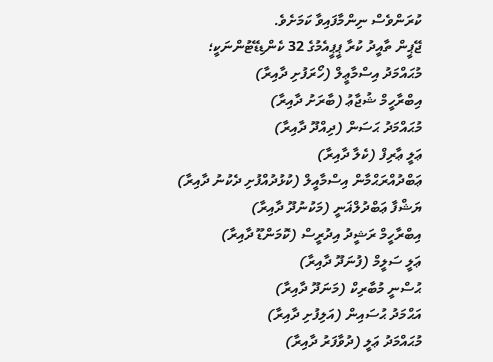ކުރަންވެސް ނިންމާފައިވާ ކަމަށެވެ.
ޖޭޕީން ތާއީދު ކުރާ ޕީޕީއެމުގެ 32 ކެންޑިޑޭޓުންނަކީ؛
މުޙައްމަދު އިސްމާޢީލް (ހޯރަފުށި ދާއިރާ)
އިބްރާހީމް ޝުޖާޢު (ބާރަށު ދާއިރާ)
މުޙައްމަދު ޙަސަން (ދިއްދޫ ދާއިރާ)
ޢަލީ ޢާރިފް (ކެލާ ދާއިރާ)
ޢަބްދުއްރަޙްމާން އިސްމާއީލް (ކުޅުދުއްފުށި ދެކުނު ދާއިރާ)
ޔަޝްފާ ޢަބްދުލްޣަނީ (މަކުނުދޫ ދާއިރާ)
އިބްރާހީމް ރަޝީދު އިދުރީސް (ކޮމަންޑޫ ދާއިރާ)
ޢަލީ ސަލީމް (ފުނަދޫ ދާއިރާ)
ޙުސްނީ މުބާރިކް (މަނަދޫ ދާއިރާ)
އަޙްމަދު ޙުސައިން (އަލިފުށި ދާއިރާ)
މުޙައްމަދު ޢަލީ (ދުވާފަރު ދާއިރާ)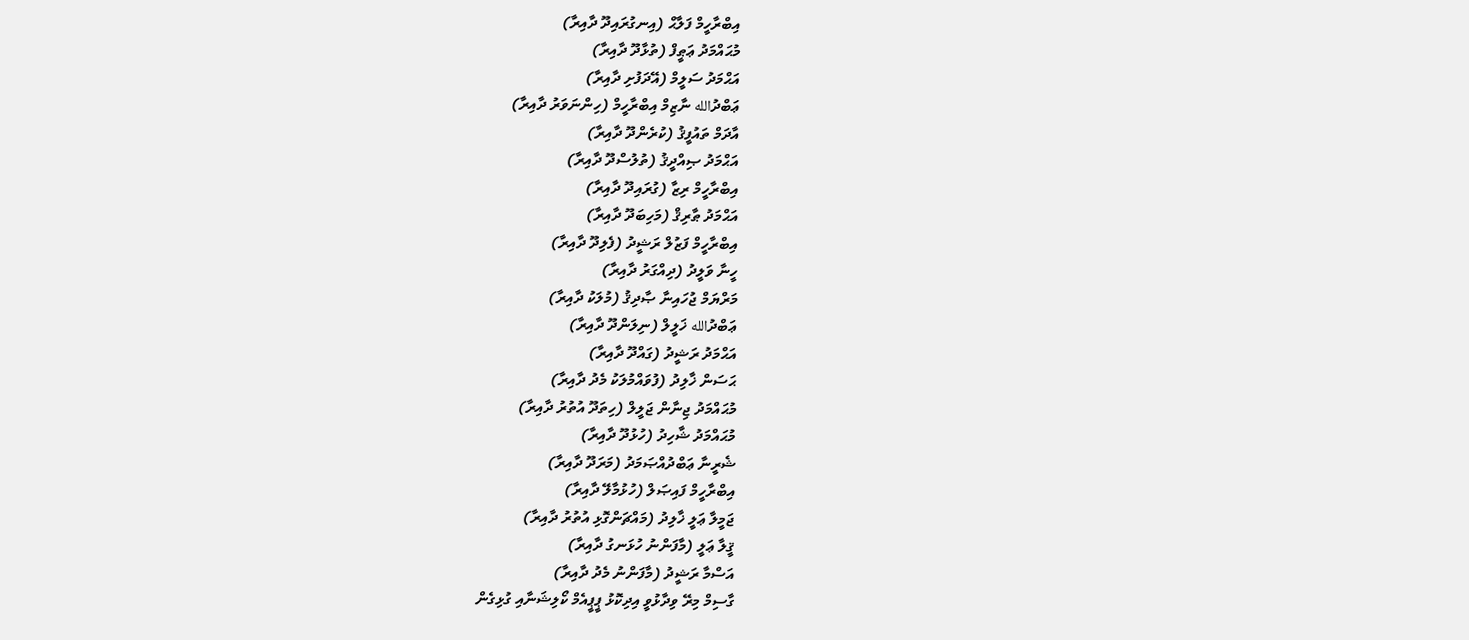އިބްރާހީމް ފަލާޙް (އިނގުރައިދޫ ދާއިރާ)
މުޙައްމަދު ޢަޠީފް (ތުޅާދޫ ދާއިރާ)
އަޙްމަދު ސަލީމް (އޭދަފުށި ދާއިރާ)
ޢަބްދުالله ނާޒިމް އިބްރާހީމް (ހިންނަވަރު ދާއިރާ)
އާދަމް ތައުފީޤު (ކުރެންދޫ ދާއިރާ)
އަޙްމަދު ޞިއްދީޤު (ތުލުސްދޫ ދާއިރާ)
އިބްރާހީމް ރިޒާ (ގުރައިދޫ ދާއިރާ)
އަޙްމަދު ޠާރިޤް (މަހިބަދޫ ދާއިރާ)
އިބްރާހީމް ފަޒުލް ރަޝީދު (ފެލިދޫ ދާއިރާ)
ހީނާ ވަލީދު (ދިއްގަރު ދާއިރާ)
މަރްޔަމް ޖުހައިނާ ޞާދިޤު (މުލަކު ދާއިރާ)
ޢަބްދުالله ޚަލީލް (ނިލަންދޫ ދާއިރާ)
އަޙްމަދު ރަޝީދު (ގައްދޫ ދާއިރާ)
ޙަސަން ޚާލިދު (ފުވައްމުލަކު މެދު ދާއިރާ)
މުޙައްމަދު ޖިނާން ޖަލީލް (ހިތަދޫ އުތުރު ދާއިރާ)
މުޙައްމަދު ޝާހިދު (ހުޅުދޫ ދާއިރާ)
ޝެރީނާ ޢަބްދުއްޞަމަދު (މަރަދޫ ދާއިރާ)
އިބްރާހީމް ފައިޞަލް (ހުޅުމާލޭ ދާއިރާ)
ޖަމީލާ ޢަލީ ޚާލިދު (މައްޗަންގޮޅި އުތުރު ދާއިރާ)
ޤީލާ ޢަލީ (މާފަންނު ހުޅަނގު ދާއިރާ)
އަސްމާ ރަޝީދު (މާފަންނު މެދު ދާއިރާ)
ގާސިމް މިރޭ ވިދާޅުވީ އިދިކޮޅު ޕީޕީއެމް ކޯލިޝަނާއި ގުޅިގެން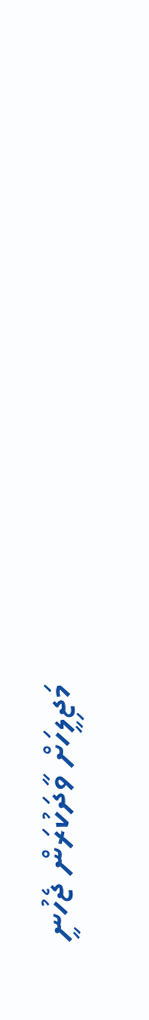މަޖިލީހަށް ވާދަކުރަން ޖެހުނީ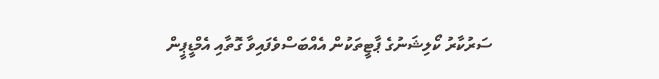ސަރުކާރު ކޯލިޝަނުގެ ޕާޓީތަކުން އެއްބަސްވެފައިވާ ގޮތާއި އެމްޑީޕީން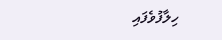ހިލާފުވެފައި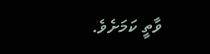ވާތީ ކަމަށެވެ.